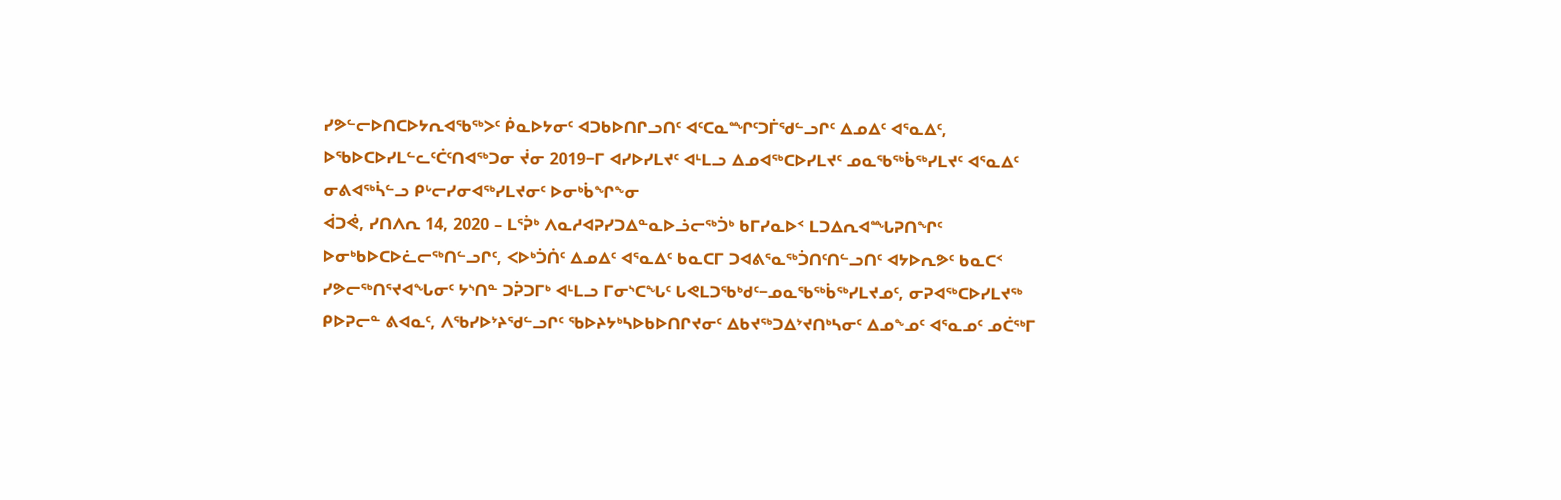ᓯᕗᓪᓕᐅᑎᑕᐅᔭᕆᐊᖃᖅᐳᑦ ᑮᓇᐅᔭᓂᑦ ᐊᑐᑲᐅᑎᒋᓗᑎᑦ ᐊᑦᑕᓇᙱᑦᑐᒦᖁᓪᓗᒋᑦ ᐃᓄᐃᑦ ᐊᕐᓇᐃᑦ, ᐅᖃᐅᑕᐅᓯᒪᓪᓚᑦᑖᑦᑎᐊᖅᑐᓂ ᔫᓂ 2019−ᒥ ᐊᓯᐅᓯᒪᔪᑦ ᐊᒻᒪᓗ ᐃᓄᐊᖅᑕᐅᓯᒪᔪᑦ ᓄᓇᖃᖅᑳᖅᓯᒪᔪᑦ ᐊᕐᓇᐃᑦ ᓂᕕᐊᖅᓵᓪᓗ ᑭᒡᓕᓯᓂᐊᖅᓯᒪᔪᓂᑦ ᐅᓂᒃᑳᖏᖕᓂ
ᐋᑐᕚ, ᓯᑎᐱᕆ 14, 2020 – ᒪᕐᕉᒃ ᐱᓇᓱᐊᕈᓯᑐᐃᓐᓇᐅᓘᓕᖅᑑᒃ ᑲᒥᓯᓇᐅᑉ ᒪᑐᐃᕆᐊᙵᕈᑎᖏᑦ ᐅᓂᒃᑲᐅᑕᐅᓛᓕᖅᑎᓪᓗᒋᑦ, ᐸᐅᒃᑑᑏᑦ ᐃᓄᐃᑦ ᐊᕐᓇᐃᑦ ᑲᓇᑕᒥ ᑐᐊᕕᕐᓇᖅᑑᑎᑦᑎᓪᓗᑎᑦ ᐊᔭᐅᕆᕗᑦ ᑲᓇᑕᑉ ᓯᕗᓕᖅᑎᕐᔪᐊᖓᓂᑦ ᔭᔅᑎᓐ ᑐᕉᑐᒥᒃ ᐊᒻᒪᓗ ᒥᓂᔅᑕᖓᑦ ᒐᕙᒪᑐᖃᒃᑯᑦ−ᓄᓇᖃᖅᑳᖅᓯᒪᔪᓄᑦ, ᓂᕈᐊᖅᑕᐅᓯᒪᔪᖅ ᑭᐅᕈᓕᓐ ᕕᐊᓇᑦ, ᐱᖃᓯᐅᔾᔨᖁᓪᓗᒋᑦ ᖃᐅᔨᔭᒃᓴᐅᑲᐅᑎᒋᔪᓂᑦ ᐃᑲᔪᖅᑐᐃᔾᔪᑎᒃᓴᓂᑦ ᐃᓄᖕᓄᑦ ᐊᕐᓇᓄᑦ ᓄᑖᕐᒃᒥ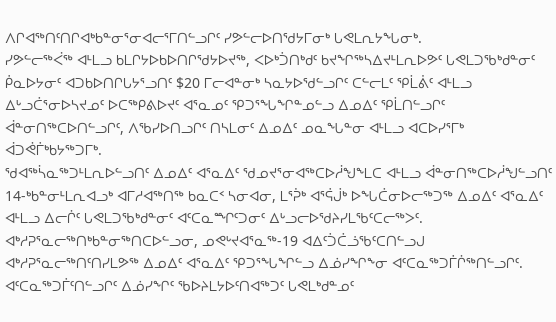ᐱᒋᐊᖅᑎᑦᑎᒋᐊᒃᑲᓐᓂᕐᓂᐊᓕᕐᒥᑎᓪᓗᒋᑦ ᓯᕗᓪᓕᐅᑎᖁᔭᒥᓂᒃ ᒐᕙᒪᕆᔭᖓᓂᒃ.
ᓯᕗᓪᓕᖅᐹᖅ ᐊᒻᒪᓗ ᑲᒪᒋᔭᐅᑲᐅᑎᒋᖁᔭᐅᔪᖅ, ᐸᐅᒃᑑᑎᒃᑯᑦ ᑲᔪᖏᖅᓴᐃᔪᒻᒪᕆᐅᕗᑦ ᒐᕙᒪᑐᖃᒃᑯᓐᓂᑦ ᑮᓇᐅᔭᓂᑦ ᐊᑐᑲᐅᑎᒋᒐᔭᕐᓗᑎᑦ $20 ᒥᓕᐊᓐᓂᒃ ᓴᓇᔭᐅᖁᓪᓗᒋᑦ ᑕᓪᓕᒪᑦ ᕿᒫᕖᑦ ᐊᒻᒪᓗ ᐃᒡᓗᑖᕐᓂᐅᓴᔪᓄᑦ ᐅᑕᖅᑭᕕᐅᔪᑦ ᐊᕐᓇᓄᑦ ᕿᑐᕐᖓᖏᓐᓄᓪᓗ ᐃᓄᐃᑦ ᕿᒫᑎᓪᓗᒋᑦ ᐋᓐᓂᑎᖅᑕᐅᑎᓪᓗᒋᑦ, ᐱᖃᓯᐅᑎᓗᒋᑦ ᑎᓴᒪᓂᑦ ᐃᓄᐃᑦ ᓄᓇᖓᓐᓂ ᐊᒻᒪᓗ ᐊᑕᐅᓯᕐᒥᒃ ᐋᑐᕚᒦᒃᑲᔭᖅᑐᒥᒃ.
ᖁᐊᖅᓵᓇᖅᑐᒻᒪᕆᐅᓪᓗᑎᑦ ᐃᓄᐃᑦ ᐊᕐᓇᐃᑦ ᖁᓄᔪᕐᓂᐊᖅᑕᐅᓲᖑᖕᒪᑕ ᐊᒻᒪᓗ ᐋᓐᓂᑎᖅᑕᐅᓲᖑᓪᓗᑎᑦ 14-ᒃᑲᓐᓂᒻᒪᕆᐊᓗᒃ ᐊᒥᓱᐊᖅᑎᖅ ᑲᓇᑕᑉ ᓴᓂᐊᓂ, ᒪᕐᕉᒃ ᐊᕐᕌᒎᒃ ᐅᖓᑖᓂᐅᓕᖅᑐᖅ ᐃᓄᐃᑦ ᐊᕐᓇᐃᑦ ᐊᒻᒪᓗ ᐃᓕᒌᑦ ᒐᕙᒪᑐᖃᒃᑯᓐᓂᑦ ᐊᑦᑕᓇᙱᑦᑐᓂᑦ ᐃᒡᓗᓕᐅᖁᔨᓯᒪᖃᑦᑕᓕᖅᐳᑦ.
ᐊᒃᓱᕈᕐᓇᓕᖅᑎᒃᑲᓐᓂᖅᑎᑕᐅᓪᓗᓂ, ᓄᕙᒡᔪᐊᕐᓇᖅ-19 ᐊᐃᑦᑑᑖᓘᖃᑦᑕᑎᓪᓗᒍ ᐊᒃᓱᕈᕐᓇᓕᖅᑎᑦᑎᓯᒪᕗᖅ ᐃᓄᐃᑦ ᐊᕐᓇᐃᑦ ᕿᑐᕐᖓᖏᓪᓗ ᐃᓅᓯᖏᖕᓂ ᐊᑦᑕᓇᖅᑐᒦᒌᖅᑎᓪᓗᒋᑦ. ᐊᑦᑕᓇᖅᑐᒦᑦᑎᓪᓗᒋᑦ ᐃᓅᓯᖏᑦ ᖃᐅᔨᒪᔭᐅᑦᑎᐊᖅᑐᑦ ᒐᕙᒪᒃᑯᓐᓄᑦ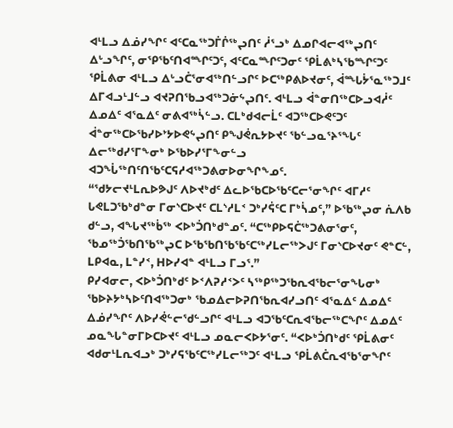ᐊᒻᒪᓗ ᐃᓅᓯᖏᑦ ᐊᑦᑕᓇᖅᑐᒦᒌᖅᖢᑎᑦ ᓲᕐᓗᒃ ᐃᓄᒋᐊᓕᐊᖅᖢᑎᑦ ᐃᒡᓗᖏᑦ, ᓂᕿᖃᑦᑎᐊᙱᑦᑐᑦ, ᐊᑦᑕᓇᙱᑦᑐᓂᑦ ᕿᒫᕕᒃᓴᖃᙱᑦᑐᑦ ᕿᒫᕕᓂ ᐊᒻᒪᓗ ᐃᒡᓗᑖᕐᓂᐊᖅᑎᓪᓗᒋᑦ ᐅᑕᖅᑭᕕᐅᔪᓂᑦ, ᐋᙵᔮᕐᓇᖅᑐᒧᑦ ᐃᒥᐊᓗᒻᒧᓪᓗ ᐊᔪᕈᑎᖃᓗᐊᖅᑐᓃᖦᖢᑎᑦ. ᐊᒻᒪᓗ ᐋᓐᓂᑎᖅᑕᐅᓗᐊᓲᑦ ᐃᓄᐃᑦ ᐊᕐᓇᐃᑦ ᓂᕕᐊᖅᓵᓪᓗ. ᑕᒪᒃᑯᐊᓕᒫᑦ ᐊᑐᖅᑕᐅᕙᑦᑐᑦ ᐋᓐᓂᖅᑕᐅᖃᓯᐅᔾᔭᐅᕙᖦᖢᑎᑦ ᑭᖑᕚᕆᔭᐅᔪᑦ ᖃᓪᓗᓇᕐᔨᕐᖓᑦ ᐃᓕᖅᑯᓯᕐᒥᖕᓂᒃ ᐅᖃᐅᓯᕐᒥᖕᓂᓪᓗ ᐊᑐᖔᖅᑎᑦᑎᖃᑦᑕᕋᓱᐊᖅᑐᕕᓂᐅᓂᖏᖕᓄᑦ.
“ᖁᔭᓕᔪᒻᒪᕆᐅᕗᒍᑦ ᐱᐅᔪᒃᑯᑦ ᐃᓚᐅᖃᑕᐅᖃᑦᑕᓕᕐᓂᖏᑦ ᐊᒥᓱᑦ ᒐᕙᒪᑐᖃᒃᑯᓐᓂ ᒥᓂᔅᑕᐅᔪᑦ ᑕᒪᔅᓱᒪᑉ ᑐᒃᓯᕌᑦᑕ ᒥᒃᓵᓄᑦ,” ᐅᖃᖅᖢᓂ ᕇᐱᑲ ᑯᓪᓗ, ᐊᖓᔪᖅᑳᖅ ᐸᐅᒃᑑᑎᒃᑯᓐᓄᑦ. “ᑕᖅᑭᐅᕋᑖᖅᑐᕕᓂᕐᓂᑦ, ᖃᓄᖅᑑᖃᑎᖃᖅᖢᑕ ᐅᖃᖃᑎᖃᖃᑦᑕᖅᓯᒪᓕᖅᐳᒍᑦ ᒥᓂᔅᑕᐅᔪᓂᑦ ᕙᓐᑕᓪ, ᒪᑭᐊᓇ, ᒪᓐᓯᑉ, ᕼᐅᓯᐊᓐ ᐊᒻᒪᓗ ᒥᓗᕐ.”
ᑭᓯᐊᓂᓕ, ᐸᐅᒃᑑᑎᒃᑯᑦ ᐅᑉᐱᕈᓱᑉᐳᑦ ᓴᖅᑭᖅᑐᖃᕆᐊᖃᓕᕐᓂᖓᓂᒃ ᖃᐅᔨᔭᒃᓴᐅᑦᑎᐊᖅᑐᓂᒃ ᖃᓄᐃᓕᐅᕈᑎᖃᕆᐊᓯᓗᑎᑦ ᐊᕐᓇᐃᑦ ᐃᓄᐃᑦ  ᐃᓅᓯᖏᑦ ᐱᐅᓯᕚᓪᓕᖁᓪᓗᒋᑦ ᐊᒻᒪᓗ ᐊᑐᖃᑦᑕᕆᐊᖃᓕᖅᑕᖏᑦ ᐃᓄᐃᑦ ᓄᓇᖓᓐᓂᒥᐅᑕᐅᔪᑦ ᐊᒻᒪᓗ ᓄᓇᓕᐸᐅᔭᕐᓂᑦ. “ᐸᐅᒃᑑᑎᒃᑯᑦ ᕿᒫᕕᓂᑦ ᐊᑯᓂᒻᒪᕆᐊᓗᒃ ᑐᒃᓯᕋᖃᑦᑕᖅᓯᒪᓕᖅᑐᑦ ᐊᒻᒪᓗ ᕿᒫᕕᑖᕆᐊᖃᕐᓂᖏᑦ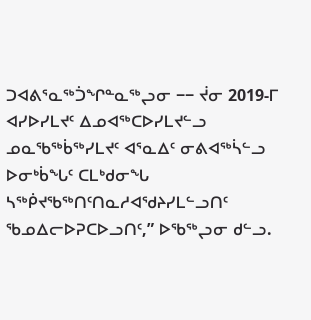ᑐᐊᕕᕐᓇᖅᑑᖏᓐᓇᖅᖢᓂ −− ᔫᓂ 2019-ᒥ ᐊᓯᐅᓯᒪᔪᑦ ᐃᓄᐊᖅᑕᐅᓯᒪᔪᓪᓗ ᓄᓇᖃᖅᑳᖅᓯᒪᔪᑦ ᐊᕐᓇᐃᑦ ᓂᕕᐊᖅᓵᓪᓗ ᐅᓂᒃᑳᖓᑦ ᑕᒪᒃᑯᓂᖓ ᓴᖅᑮᔪᖃᖅᑎᑦᑎᓇᓱᐊᖁᔨᓯᒪᓪᓗᑎᑦ ᖃᓄᐃᓕᐅᕈᑕᐅᓗᑎᑦ,” ᐅᖃᖅᖢᓂ ᑯᓪᓗ.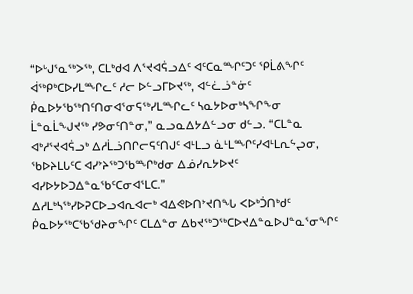“ᐅᒡᒍᕐᓇᖅᐳᖅ, ᑕᒪᒃᑯᐊ ᐱᕐᔪᐊᕌᓗᐃᑦ ᐊᑦᑕᓇᙱᑦᑐᑦ ᕿᒫᕕᖏᑦ ᐋᖅᑭᒃᑕᐅᓯᒪᙱᓚᑦ ᓱᓕ ᐅᓪᓗᒥᐅᔪᖅ, ᐊᓪᓛᓘᓐᓃᑦ ᑮᓇᐅᔭᖃᖅᑎᑦᑎᓂᐊᕐᓂᕋᖅᓯᒪᙱᓚᑦ ᓴᓇᔭᐅᓂᒃᓴᖏᖕᓂ ᒫᓐᓇᒫᖑᔪᖅ ᓯᕗᓂᑦᑎᓐᓂ,” ᓇᓗᓇᐃᔭᐃᓪᓗᓂ ᑯᓪᓗ. “ᑕᒪᓐᓇ ᐊᒃᓱᕐᔪᐊᕌᓗᒃ ᐃᓱᒫᓘᑎᒋᓕᕋᑦᑎᒍᑦ ᐊᒻᒪᓗ ᓈᒻᒪᙱᑦᓯᐊᒻᒪᕆᖦᖢᓂ, ᖃᐅᔨᒪᒐᑦᑕ ᐊᓯᔾᔨᖅᑐᖃᙱᒃᑯᓂ ᐃᓅᓯᕆᔭᐅᔪᑦ ᐊᓯᐅᔭᐅᑐᐃᓐᓇᖃᑦᑕᓂᐊᕐᒪᑕ.”
ᐃᓱᒪᒃᓴᖅᓯᐅᕈᑕᐅᓗᐊᕆᐊᓕᒃ ᐊᐃᕙᐅᑎᔾᔪᑎᖓ ᐸᐅᒃᑑᑎᒃᑯᑦ ᑮᓇᐅᔭᖅᑕᖃᖁᔨᓂᖏᑦ ᑕᒪᐃᓐᓂ ᐃᑲᔪᖅᑐᖅᑕᐅᔪᐃᓐᓇᐅᒍᓐᓇᕐᓂᖏᑦ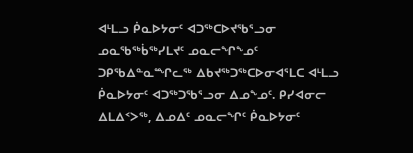ᐊᒻᒪᓗ ᑮᓇᐅᔭᓂᑦ ᐊᑐᖅᑕᐅᔪᖃᕐᓗᓂ ᓄᓇᖃᖅᑳᖅᓯᒪᔪᑦ ᓄᓇᓕᖏᖕᓄᑦ ᑐᑭᖃᐃᓐᓇᙱᓚᖅ ᐃᑲᔪᖅᑐᖅᑕᐅᓂᐊᕐᒪᑕ ᐊᒻᒪᓗ ᑮᓇᐅᔭᓂᑦ ᐊᑐᖅᑐᖃᕐᓗᓂ ᐃᓄᖕᓄᑦ. ᑭᓯᐊᓂᓕ ᐃᒪᐃᑉᐳᖅ, ᐃᓄᐃᑦ ᓄᓇᓕᖏᑦ ᑮᓇᐅᔭᓂᑦ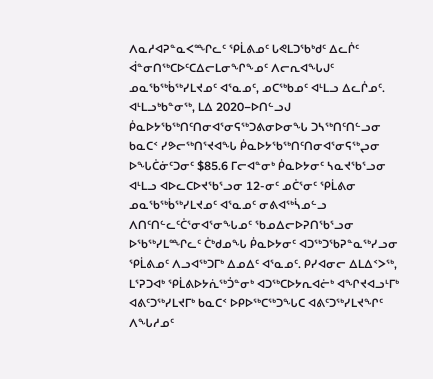ᐱᓇᓱᐊᕈᓐᓇᐸᙱᓚᑦ ᕿᒫᕕᓄᑦ ᒐᕙᒪᑐᖃᒃᑯᑦ ᐃᓚᒌᑦ ᐋᓐᓂᑎᖅᑕᐅᑦᑕᐃᓕᒪᓂᖏᖕᓄᑦ ᐱᓕᕆᐊᖓᒍᑦ ᓄᓇᖃᖅᑳᖅᓯᒪᔪᓄᑦ ᐊᕐᓇᓄᑦ, ᓄᑕᖅᑲᓄᑦ ᐊᒻᒪᓗ ᐃᓚᒌᓄᑦ.
ᐊᒻᒪᓗᒃᑲᓐᓂᖅ, ᒪᐃ 2020−ᐅᑎᓪᓗᒍ ᑮᓇᐅᔭᖃᖅᑎᑦᑎᓂᐊᕐᓂᕋᖅᑐᕕᓂᐅᓂᖓ ᑐᓴᖅᑎᑦᑎᓪᓗᓂ ᑲᓇᑕᑉ ᓯᕗᓕᖅᑎᕐᔪᐊᖓ ᑮᓇᐅᔭᖃᖅᑎᑦᑎᓂᐊᕐᓂᕋᖅᖢᓂ ᐅᖓᑖᓃᑦᑐᓂᑦ $85.6 ᒥᓕᐊᓐᓂᒃ ᑮᓇᐅᔭᓂᑦ ᓴᓇᔪᖃᕐᓗᓂ ᐊᒻᒪᓗ ᐊᐅᓚᑕᐅᔪᖃᕐᓗᓂ 12-ᓂᑦ ᓄᑖᕐᓂᑦ ᕿᒫᕕᓂ ᓄᓇᖃᖅᑳᖅᓯᒪᔪᓄᑦ ᐊᕐᓇᓄᑦ ᓂᕕᐊᖅᓵᓄᓪᓗ ᐱᑎᑦᑎᓪᓚᑦᑖᕐᓂᐊᕐᓂᖓᓄᑦ ᖃᓄᐃᓕᐅᕈᑎᖃᕐᓗᓂ ᐅᖃᖅᓯᒪᙱᓚᑦ ᑖᒃᑯᓄᖓ ᑮᓇᐅᔭᓂᑦ ᐊᑐᖅᑐᖃᕈᓐᓇᖅᓯᓗᓂ ᕿᒫᕕᓄᑦ ᐱᓗᐊᖅᑐᒥᒃ ᐃᓄᐃᑦ ᐊᕐᓇᓄᑦ. ᑭᓯᐊᓂᓕ ᐃᒪᐃᑉᐳᖅ, ᒪᕐᕈᑐᐊᒃ ᕿᒫᕕᐅᔭᕇᖅᑑᓐᓂᒃ ᐊᑐᖅᑕᐅᔭᕆᐊᓖᒃ ᐊᖏᔪᐊᓗᒻᒥᒃ ᐊᕕᑦᑐᖅᓯᒪᔪᒥᒃ ᑲᓇᑕᑉ ᐅᑭᐅᖅᑕᖅᑐᖓᑕ ᐊᕕᑦᑐᖅᓯᒪᔪᖏᑦ ᐱᖓᓱᓄᑦ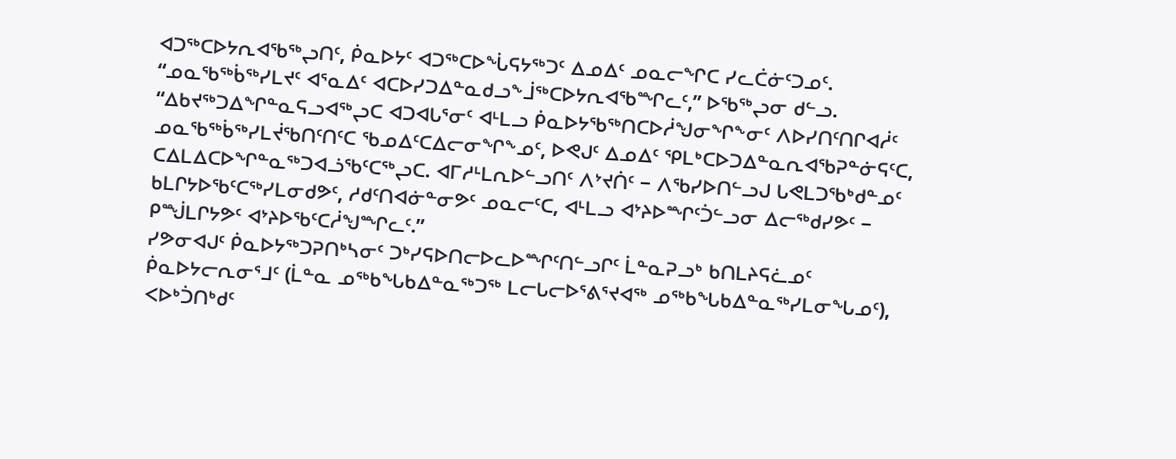ᐊᑐᖅᑕᐅᔭᕆᐊᖃᖅᖢᑎᑦ, ᑮᓇᐅᔭᑦ ᐊᑐᖅᑕᐅᖔᕋᔭᖅᑐᑦ ᐃᓄᐃᑦ ᓄᓇᓕᖏᑕ ᓯᓚᑖᓃᑦᑐᓄᑦ.
“ᓄᓇᖃᖅᑳᖅᓯᒪᔪᑦ ᐊᕐᓇᐃᑦ ᐊᑕᐅᓯᑐᐃᓐᓇᑯᓗᖕᒨᖅᑕᐅᔭᕆᐊᖃᙱᓚᑦ,” ᐅᖃᖅᖢᓂ ᑯᓪᓗ. “ᐃᑲᔪᖅᑐᐃᖏᓐᓇᕋᓗᐊᖅᖢᑕ ᐊᑐᐊᒐᕐᓂᑦ ᐊᒻᒪᓗ ᑮᓇᐅᔭᖃᖅᑎᑕᐅᓲᖑᓂᖏᖕᓂᑦ ᐱᐅᓯᑎᑦᑎᒋᐊᓲᑦ ᓄᓇᖃᖅᑳᖅᓯᒪᔫᖃᑎᑦᑎᑦᑕ ᖃᓄᐃᑦᑕᐃᓕᓂᖏᖕᓄᑦ, ᐅᕙᒍᑦ ᐃᓄᐃᑦ ᕿᒪᒃᑕᐅᑐᐃᓐᓇᕆᐊᖃᕈᓐᓃᕋᑦᑕ, ᑕᐃᒪᐃᑕᐅᖏᓐᓇᖅᑐᐊᓘᖃᑦᑕᖅᖢᑕ. ᐊᒥᓱᒻᒪᕆᐅᓪᓗᑎᑦ ᐱᔾᔪᑏᑦ − ᐱᖃᓯᐅᑎᓪᓗᒍ ᒐᕙᒪᑐᖃᒃᑯᓐᓄᑦ ᑲᒪᒋᔭᐅᖃᑦᑕᖅᓯᒪᓂᑯᕗᑦ, ᓱᑯᑦᑎᐊᓃᓐᓂᕗᑦ ᓄᓇᓕᑦᑕ, ᐊᒻᒪᓗ ᐊᔾᔨᐅᙱᑦᑑᓪᓗᓂ ᐃᓕᖅᑯᓯᕗᑦ − ᑭᙴᒪᒋᔭᕗᑦ ᐊᔾᔨᐅᖃᑦᑕᓲᖑᙱᓚᑦ.”
ᓯᕗᓂᐊᒍᑦ ᑮᓇᐅᔭᖅᑐᕈᑎᒃᓴᓂᑦ ᑐᒃᓯᕋᐅᑎᓕᐅᓚᐅᙱᑦᑎᓪᓗᒋᑦ ᒫᓐᓇᕈᓗᒃ ᑲᑎᒪᔨᕋᓛᓄᑦ ᑮᓇᐅᔭᓕᕆᓂᕐᒧᑦ (ᒫᓐᓇ ᓄᖅᑲᖓᑲᐃᓐᓇᖅᑐᖅ ᒪᓕᒐᓕᐅᕐᕕᕐᔪᐊᖅ ᓄᖅᑲᖓᑲᐃᓐᓇᖅᓯᒪᓂᖓᓄᑦ), ᐸᐅᒃᑑᑎᒃᑯᑦ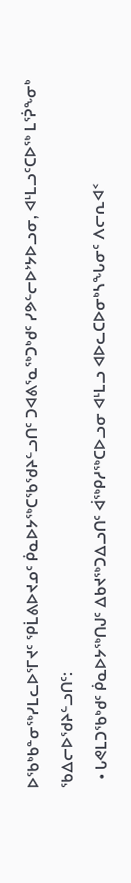ᐅᖃᒃᑲᓐᓂᖅᓯᒪᓚᐅᕐᒥᔪᑦ ᕿᒫᕕᐅᔪᓄᑦ ᑮᓇᐅᔭᖅᑕᖃᖁᔨᓪᓗᑎᑦ ᑐᐊᕕᕐᓇᖅᑐᒃᑯᑦ ᓯᕗᓪᓕᐅᔾᔭᐅᓗᓂ, ᐊᒻᒪᓗᑦᑕᐅᖅ ᒪᕐᕉᖕᓂᒃ ᖃᐃᓕᐅᖁᔨᓪᓗᑎᑦ:
  • ᒐᕙᒪᑐᖃᒃᑯᑦ ᑮᓇᐅᔭᖅᑎᒍᑦ ᐃᑲᔪᖅᑐᐃᓗᑎᑦ ᐋᖅᑭᓱᖅᑕᐅᓗᓂ ᐊᒻᒪᓗ ᐊᐅᓚᑕᐅᓂᒃᓴᖓᓂᑦ ᐱᓕᕆᐊᑉ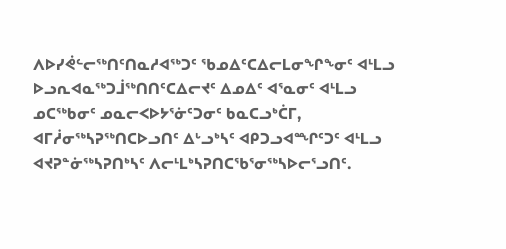ᐱᐅᓯᕚᓪᓕᖅᑎᑦᑎᓇᓱᐊᖅᑐᑦ ᖃᓄᐃᑦᑕᐃᓕᒪᓂᖏᖕᓂᑦ ᐊᒻᒪᓗ ᐅᓗᕆᐊᓇᖅᑐᒨᖅᑎᑎᑦᑕᐃᓕᔪᑦ ᐃᓄᐃᑦ ᐊᕐᓇᓂᑦ ᐊᒻᒪᓗ ᓄᑕᖅᑲᓂᑦ ᓄᓇᓕᐸᐅᔭᕐᓃᑦᑐᓂᑦ ᑲᓇᑕᓗᒃᑖᒥ, ᐊᒥᓲᓂᖅᓴᕈᖅᑎᑕᐅᓗᑎᑦ ᐃᒡᓗᒃᓴᑦ ᐊᑭᑐᓗᐊᙱᑦᑐᑦ ᐊᒻᒪᓗ ᐊᔪᕈᓐᓃᖅᓴᕈᑎᒃᓴᑦ ᐱᓕᒻᒪᒃᓴᕈᑎᑕᖃᕐᓂᖅᓴᐅᓕᕐᓗᑎᑦ.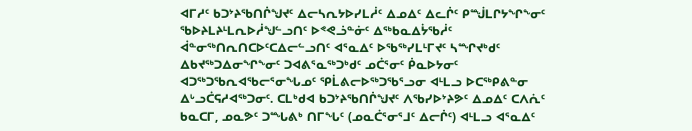ᐊᒥᓱᑦ ᑲᑐᔾᔨᖃᑎᒌᖑᔪᑦ ᐃᓕᓴᕆᔭᐅᓯᒪᓲᑦ ᐃᓄᐃᑦ ᐃᓚᒌᑦ ᑭᙴᒪᒋᔭᖏᖕᓂᑦ ᖃᐅᔨᒪᔨᒻᒪᕆᐅᓲᖑᓪᓗᑎᑦ ᐅᕝᕙᓘᓐᓃᑦ ᐃᖅᑲᓇᐃᔮᖃᓲᑦ ᐋᓐᓂᖅᑎᕆᑎᑕᐅᑦᑕᐃᓕᓪᓗᑎᑦ ᐊᕐᓇᐃᑦ ᐅᖃᖅᓯᒪᒻᒥᔪᑦ ᓴᙱᔪᒃᑯᑦ ᐃᑲᔪᖅᑐᐃᓂᖏᖕᓂᑦ ᑐᐊᕕᕐᓇᖅᑐᒃᑯᑦ ᓄᑖᕐᓂᑦ ᑮᓇᐅᔭᓂᑦ ᐊᑐᖅᑐᖃᕆᐊᖃᓕᕐᓂᖓᓄᑦ ᕿᒫᕕᓕᐅᖅᑐᖃᕐᓗᓂ ᐊᒻᒪᓗ ᐅᑕᖅᑭᕕᓐᓂ ᐃᒡᓗᑖᕋᓱᐊᖅᑐᓂᑦ. ᑕᒪᒃᑯᐊ ᑲᑐᔾᔨᖃᑎᒌᖑᔪᑦ ᐱᖃᓯᐅᔾᔨᕗᑦ ᐃᓄᐃᑦ ᑕᐱᕇᑦ ᑲᓇᑕᒥ, ᓄᓇᕗᑦ ᑐᙵᕕᒃ ᑎᒥᖓᑦ (ᓄᓇᑖᕐᓂᕐᒧᑦ ᐃᓕᒌᑦ) ᐊᒻᒪᓗ ᐊᕐᓇᐃᑦ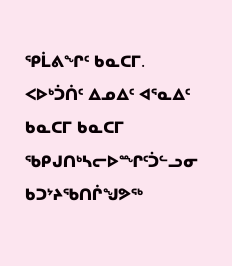ᕿᒫᕕᖏᑦ ᑲᓇᑕᒥ.
ᐸᐅᒃᑑᑏᑦ ᐃᓄᐃᑦ ᐊᕐᓇᐃᑦ ᑲᓇᑕᒥ ᑲᓇᑕᒥ ᖃᑭᒍᑎᒃᓴᓕᐅᙱᑦᑑᓪᓗᓂ ᑲᑐᔾᔨᖃᑎᒌᖑᕗᖅ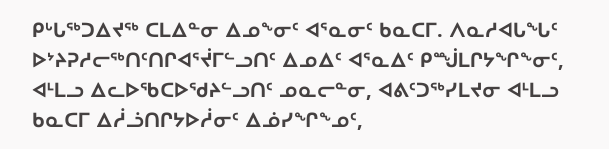ᑭᒡᒐᖅᑐᐃᔪᖅ ᑕᒪᐃᓐᓂ ᐃᓄᖕᓂᑦ ᐊᕐᓇᓂᑦ ᑲᓇᑕᒥ. ᐱᓇᓱᐊᒐᖓᑦ ᐅᔾᔨᕈᓱᓕᖅᑎᑦᑎᒋᐊᕐᔫᒥᓪᓗᑎᑦ ᐃᓄᐃᑦ ᐊᕐᓇᐃᑦ ᑭᙴᒪᒋᔭᖏᖕᓂᑦ, ᐊᒻᒪᓗ ᐃᓚᐅᖃᑕᐅᖁᔨᓪᓗᑎᑦ ᓄᓇᓕᓐᓂ, ᐊᕕᑦᑐᖅᓯᒪᔪᓂ ᐊᒻᒪᓗ ᑲᓇᑕᒥ ᐃᓲᓘᑎᒋᔭᐅᓲᓂᑦ ᐃᓅᓯᖏᖕᓄᑦ,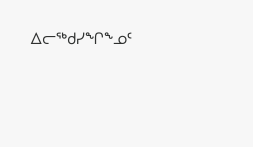ᐃᓕᖅᑯᓯᖏᖕᓄᑦ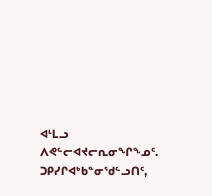ᐊᒻᒪᓗ ᐱᕙᓪᓕᐊᔪᓕᕆᓂᖏᖕᓄᑦ.
ᑐᑭᓯᒋᐊᒃᑲᓐᓂᖁᓪᓗᑎᑦ,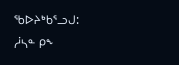ᖃᐅᔨᒃᑲᕐᓗᒍ:
ᓲᓴᓐ ᑭᖕ